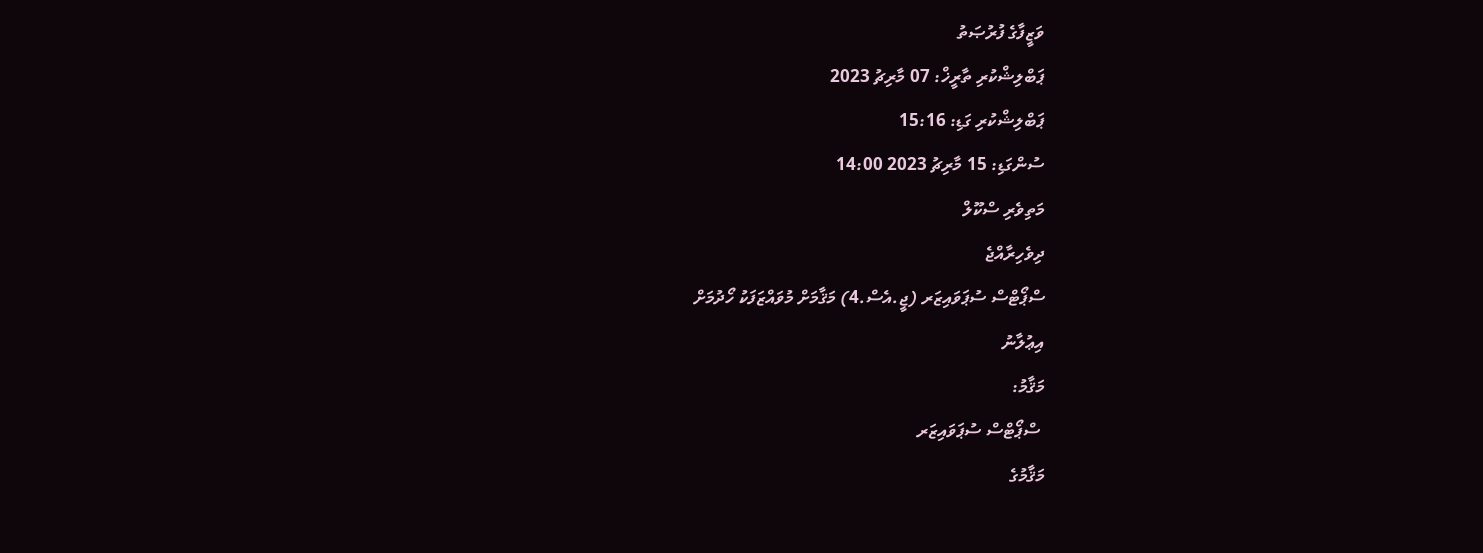ވަޒީފާގެ ފުރުޞަތު
ޕަބްލިޝްކުރި ތާރީޚް: 07 މާރިޗު 2023
ޕަބްލިޝްކުރި ގަޑި: 15:16
ސުންގަޑި: 15 މާރިޗު 2023 14:00
މަތިވެރި ސްކޫލް
ދިވެހިރާއްޖެ
ސްޕޯޓްސް ސުޕަވައިޒަރ (ޖީ.އެސް.4) މަޤާމަށް މުވައްޒަފަކު ހޯދުމަށް
އިޢުލާނު
މަޤާމު:
 ސްޕޯޓްސް ސުޕަވައިޒަރ
މަޤާމުގެ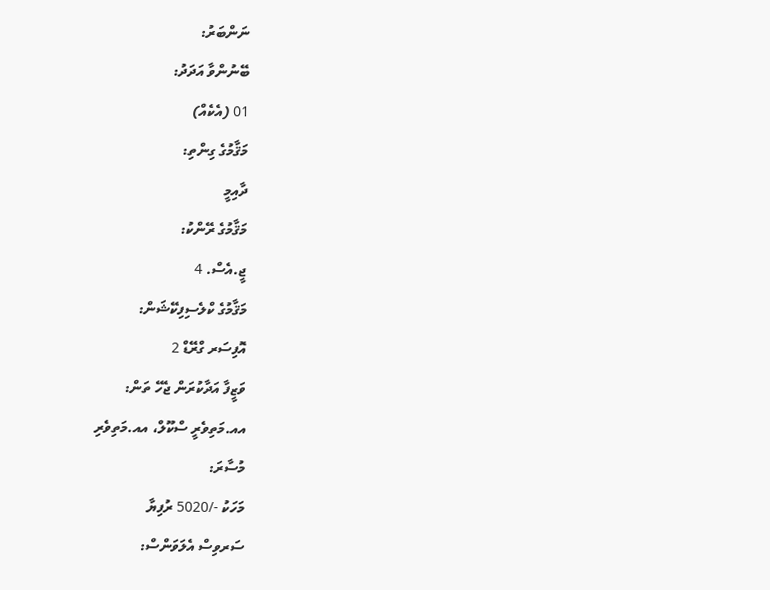ނަންބަރު:
ބޭނުންވާ އަދަދު:
01 (އެކެއް)
މަޤާމުގެ ގިންތި:
ދާއިމީ
މަޤާމުގެ ރޭންކު:
ޖީ.އެސް. 4
މަޤާމުގެ ކްލެސިފިކޭޝަން:
އޮފިސަރ ގްރޭޑް 2
ވަޒީފާ އަދާކުރަން ޖެހޭ ތަން:
އއ.މަތިވެރީ ސްކޫލް، އއ.މަތިވެރި
މުސާރަ:
މަހަކު -/5020 ރުފިޔާ
ސަރވިސް އެލަވަންސް: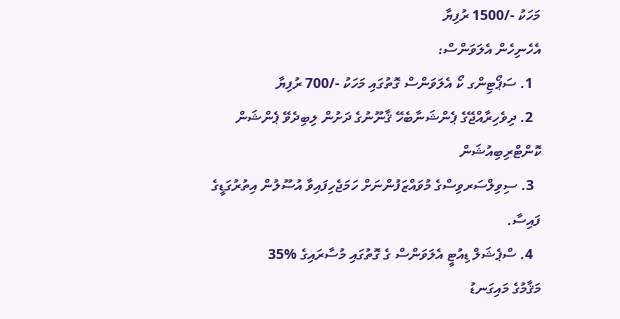މަހަކު -/1500 ރުފިޔާ
އެހެނިހެން އެލަވަންސް:
  1. ސަޕޯޓިންގ ކޯ އެލަވަންސް ގޮތުގައި މަހަކު -/700 ރުފިޔާ
  2. ދިވެހިރާއްޖޭގެ ޕެންޝަނާބެހޭ ޤާނޫނުގެ ދަށުން ލިބިދެވޭ ޕެންޝަން ކޮންޓްރިބިއުޝަން
  3. ސިވިލްސަރވިސްގެ މުވައްޒަފުންނަށް ހަމަޖެހިފައިވާ އުސޫލުން އިތުރުގަޑީގެ ފައިސާ.
  4. ސްޕެޝަލް ޑިއުޓީ އެލަވަންސް ގެ ގޮތުގައި މުސާރައިގެ %35
މަޤާމުގެ މައިގަނޑު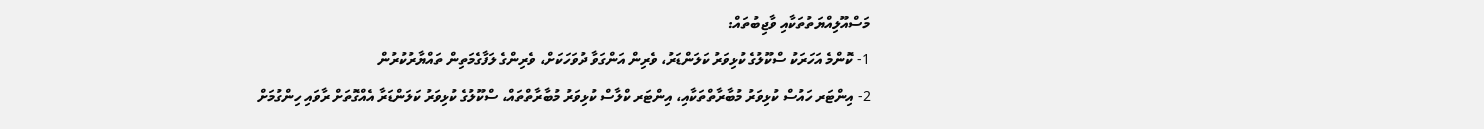މަސްއޫލިއްޔަތުތަކާއި ވާޖިބުތައް:
1- ކޮންމެ އަހަރަކު ސްކޫލުގެ ކުޅިވަރު ކަލަންޑަރު، ވެރިން އަންގަވާ ދުވަހަކަށް، ވެރިންގެ ލަފާގެމަތިން ތައްޔާރުކުރުން
2- އިންޓަރ ހައުސް ކުޅިވަރު މުބާރާތްތަކާއި، އިންޓަރ ކްލާސް ކުޅިވަރު މުބާރާތްތައް، ސްކޫލުގެ ކުޅިވަރު ކަލަންޑަރާ އެއްގޮތަށް ރާވައި ހިންގުމަށް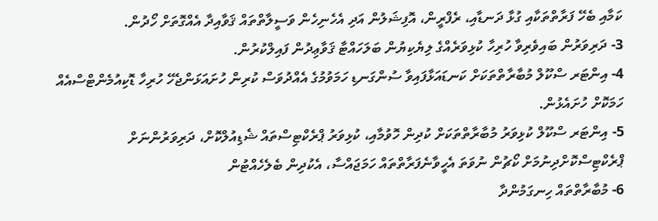ކަމާއި ބެހޭ ފަރާތްތަކާއި ގުޅާ ދަނޑާއި، ރެފްރީން، އޮފިޝަލުން އަދި އެހެނިހެން ވަސީލާތްތައް ޤަވާއިދާ އެއްގޮތަށް ހޯދުން.
3- ދަރިވަރުން ބައިވެރިވާ ހުރިހާ ކުޅިވަރެއްގެ ލިޔެކިޔުން ބަލަހައްޓާ ޤަވާޢިދުން ފައިލްކުރުން.
4- އިންޓަރ ސްކޫލް މުބާރާތްތަކަށް ކަނޑައަޅާފައިވާ ސުންގަނޑި ހަމަވުމުގެ އެއްދުވަސް ކުރިން ހުށައަޅަންޖެހޭ ހުރިހާ ޑޮކިއުމެންޓްސްއެއް ހަމަކޮށް ހުށައެޅުން.
5- އިންޓަރ ސްކޫލް ކުޅިވަރު މުބާރާތްތަކަށް ކުދިން ހޮވުމާއި، ކުޅިވަރު ޕްރެކްޓިސްތައް ޝެޑިއުލްކޮށް، ދަރިވަރުންނަށް ޕްރެކްޓިސްކޮށްދިނުމަށް ކޯޗުން ނުވަތަ އެހީވާނެފަރާތްތައް ހަމަޖައްސާ، އެކުދިން ބެލެހެއްޓުން
6- މުބާރާތްތައް ހިނގަމުންދާ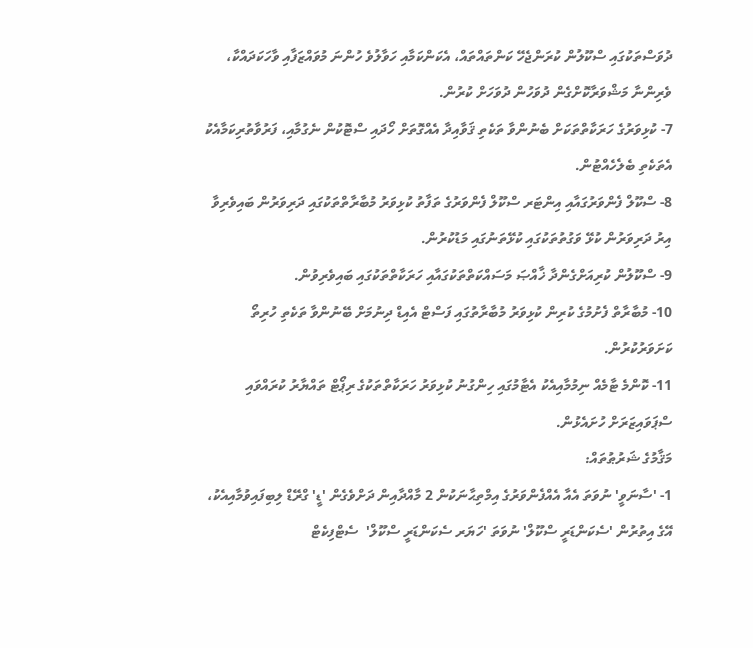ދުވަސްތަކުގައި ސްކޫލުން ކުރަންޖެހޭ ކަންތައްތައް، އެކަންކަމާއި ހަވާލުވެ ހުންނަ މުވައްޒަފާއި ވާހަކަދައްކާ، ވެރިންނާ މަޝްވަރާކޮށްގެން ދުވަހުން ދުވަހަށް ކުރުން.
7- ކުޅިވަރުގެ ހަރަކާތްތަކަށް ބެނުންވާ ތަކެތި ޤަވާއިދާ އެއްގޮތަށް ހޯދައި ސްޓޮކުން ނެގުމާއި، ފަރުވާތުރިކަމާއެކު އެތަކެތި ބެލެހެއްޓުން.
8- ސްކޫލް ފެންވަރުގައާއި އިންޓަރ ސްކޫލް ފެންވަރުގެ ތަފާތު ކުޅިވަރު މުބާރާތްތަކުގައި ދަރިވަރުން ބައިވެރިވާ އިރު ދަރިވަރުން ކުޅޭ ވަގުތުތަކުގައި ކުޅޭތަނުގައި މަޑުކުރުން.
9- ސްކޫލުން ކުރިއަށްގެންދާ ޚާއްޞަ މަސައްކަތްތަކުގައާއި ހަރަކާތްތަކުގައި ބައިވެރިވުން.
10- މުބާރާތް ފެށުމުގެ ކުރިން ކުޅިވަރު މުބާރާތުގައި ފަސްޓް އެއިޑް ދިނުމަށް ބޭނުންވާ ތަކެތި ހުރިތޯ ކަށަވަރުކުރުން.
11- ކޮންމެ ޓާމެއް ނިމުމާއިއެކު އެޓާމުގައި ހިންގުނު ކުޅިވަރު ހަރަކާތްތަކުގެ ރިޕޯޓް ތައްޔާރު ކުރައްވައި ސްޕަވައިޒަރަށް ހުށައެޅުން.
މަޤާމުގެ ޝަރުޠުތައް:
1- 'ސާނަވީ' ނުވަތަ އެއާ އެއްފެންވަރުގެ އިމްތިޙާނަކުން 2 މާއްދާއިން ދަށްވެގެން 'ޑީ' ގްރޭޑް ލިބިފައިވުމާއިއެކު، އޭގެ އިތުރުން 'ސެކަންޑަރީ ސްކޫލް' ނުވަތަ 'ހަޔަރ ސެކަންޑަރީ ސްކޫލް'  ސެޓްފިކެޓް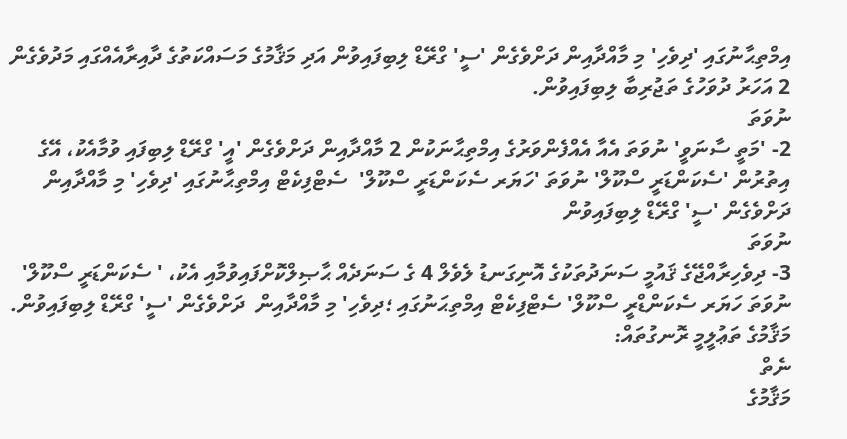އިމްތިޙާނުގައި 'ދިވެހި' މި މާއްދާއިން ދަށްވެގެން 'ސީ' ގްރޭޑް ލިބިފައިވުން އަދި މަޤާމުގެ މަސައްކަތުގެ ދާއިރާއެއްގައި މަދުވެގެން 2 އަހަރު ދުވަހުގެ ތަޖުރިބާ ލިބިފައިވުން.
ނުވަތަ
2- 'މަތީ ސާނަވީ' ނުވަތަ އެއާ އެއްފެންވަރުގެ އިމްތިޙާނަކުން 2 މާއްދާއިން ދަށްވެގެން 'އީ' ގްރޭޑް ލިބިފައި ވުމާއެކު، އޭގެ އިތުރުން 'ސެކަންޑަރީ ސްކޫލް' ނުވަތަ 'ހަޔަރ ސެކަންޑަރީ ސްކޫލް'  ސެޓްފިކެޓް އިމްތިޙާނުގައި 'ދިވެހި' މި މާއްދާއިން ދަށްވެގެން 'ސީ' ގްރޭޑް ލިބިފައިވުން
ނުވަތަ
3- ދިވެހިރާއްޖޭގެ ޤައުމީ ސަނަދުތަކުގެ އޮނިގަނޑު ލެވެލް 4 ގެ ސަނަދެއް ޙާޞިލްކޮށްފައިވުމާއި އެކު، ' ސެކަންޑަރީ ސްކޫލް' ނުވަތަ ހަޔަރ ސެކަންޑްރީ ސްކޫލް' ސެޓްފިކެޓް އިމްތިޙަނުގައި ؛ދިވެހި' މި މާއްދާއިން  ދަށްވެގެން 'ސީ' ގްރޭޑް ލިބިފައިވުން.
މަޤާމުގެ ތަޢުލީމީ ރޮނގުތައް:
ނެތް
މަޤާމުގެ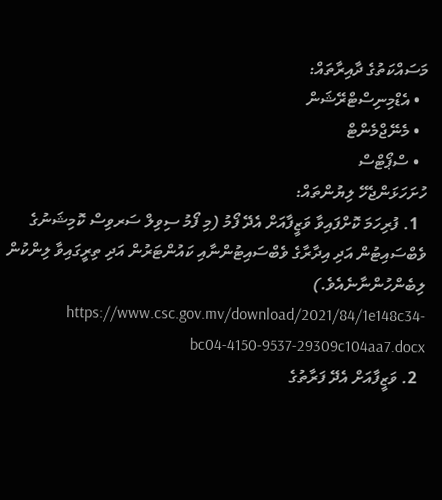މަސައްކަތުގެ ދާއިރާތައް:
  • އެޑްމިނިސްޓްރޭޝަން
  • މެނޭޖްމެންޓް
  • ސްޕޯޓްސް
ހުށަހަޅަންޖެހޭ ލިޔުންތައް:
  1. ފުރިހަމަ ކޮށްފައިވާ ވަޒީފާއަށް އެދޭ ފޯމު (މި ފޯމު ސިވިލް ސަރވިސް ކޮމިޝަނުގެ ވެބްސައިޓުން އަދި އިދާރާގެ ވެބްސައިޓުންނާއި ކައުންޓަރުން އަދި ތިރީގައިވާ ލިންކުން ލިބެންހުންނާނެއެވެ.)  https://www.csc.gov.mv/download/2021/84/1e148c34-bc04-4150-9537-29309c104aa7.docx
  2. ވަޒީފާއަށް އެދޭ ފަރާތުގެ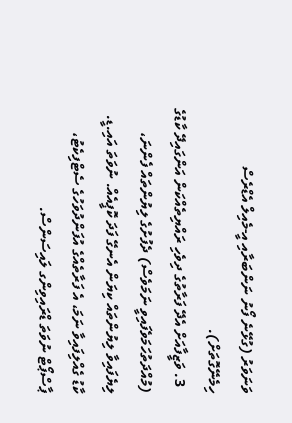ވަނަވަރު (ގުޅޭނެ ފޯނު ނަންބަރާއި އީ-މެއިލް އެޑްރެސް ހިމެނޭގޮތަށް).
  3. ވަޒީފާއަށް އެދޭ ފަރާތުގެ ދިވެހި ރައްޔިތެއްކަން އަންގައިދޭ ކާޑުގެ (މުއްދަތުހަމަވެފައިވީ ނަމަވެސް) ދެފުށުގެ ލިޔުންތައް ފެންނަ، ލިޔެފައިވާ ލިޔުންތައް ކިޔަން އެނގޭ ފަދަ ކޮޕީއެއް. ނުވަތަ އައި.ޑީ. ކާޑު ގެއްލިފައިވާ ނަމަ، އެ ފަރާތެއްގެ އުފަންދުވަހުގެ ސެޓްފިކެޓު، ޕާސްޕޯޓް ނުވަތަ ޑްރައިވިންގ ލައިސަންސް.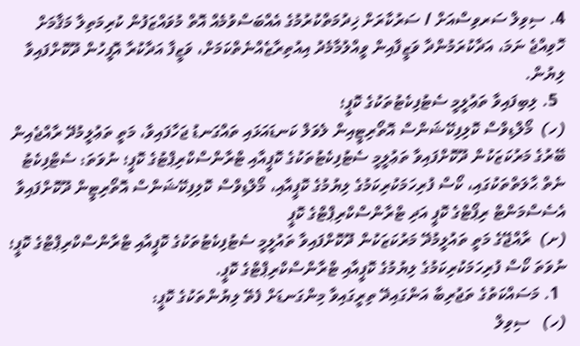4. ސިވިލް ސަރވިސްއަށް / ސަރުކާރަށް ޚިދުމަތްކުރުމުގެ އެއްބަސްވުމެއް އޮތް މުވައްޒަފުން ކުރިމަތިލާ މަޤާމަށް ހޮވިއްޖެ ނަމަ، އަދާކުރަމުންދާ ވަޒީފާއިން ވީއްލުމާމެދު އިއުތިރާޒެއްނެތްކަމަށް، ވަޒީފާ އަދާކުރާ އޮފީހުން ދޫކޮށްފައިވާ ލިޔުން.
  5. ލިބިފައިވާ ތަޢުލީމީ ސެޓުފިކެޓުތަކުގެ ކޮޕީ؛
(ހ)  މޯލްޑިވްސް ކޮލިފިކޭޝަންސް އޮތޯރިޓީއިން ލެވަލް ކަނޑައަޅައި ތައްގަނޑު ޖަހާފައިވާ، މަތީ ތަޢުލީމުދޭ ރާއްޖެއިން ބޭރުގެ މަރުކަޒަކުން ދޫކޮށްފައިވާ ތަޢުލީމީ ސެޓުފިކެޓުތަކުގެ ކޮޕީއާއި ޓްރާންސްކްރިޕްޓުގެ ކޮޕީ؛ ނުވަތަ: ސެޓްފިކެޓު ނެތް ޙާލަތްތަކުގައި، ކޯސް ފުރިހަމަކުރިކަމުގެ ލިޔުމުގެ ކޮޕީއާއި، މޯލްޑިވްސް ކޮލިފިކޭޝަންސް އޮތޯރިޓީން ދޫކޮށްފައިވާ އެސެސްމަންޓް ރިޕޯޓްގެ ކޮޕީ އަދި ޓްރާންސްކްރިޕްޓްގެ ކޮޕީ
(ށ)  ރާއްޖޭގެ މަތީ ތައުލީމުދޭ މަރުކަޒަކުން ދޫކޮށްފައިވާ ތައުލީމީ ސެޓުފިކެޓުތަކުގެ ކޮޕީއާއި ޓްރާންސްކްރިޕްޓްގެ ކޮޕީ؛ ނުވަތަ ކޯސް ފުރިހަމަކުރިކަމުގެ ލިޔުމުގެ ކޮޕީއާއި ޓްރާންސްކްރިޕްޓްގެ ކޮޕީ.
  1. މަސައްކަތުގެ ތަޖުރިބާ އަންގައިދޭ ތިރީގައިވާ މިންގަނޑަށް ފެތޭ ލިޔުންތަކުގެ ކޮޕީ:
(ހ)   ސިވިލް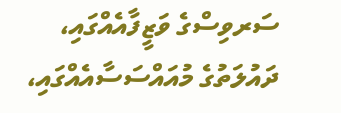ސަރވިސްގެ ވަޒީފާއެއްގައި، ދައުލަތުގެ މުއައްސަސާއެއްގައި،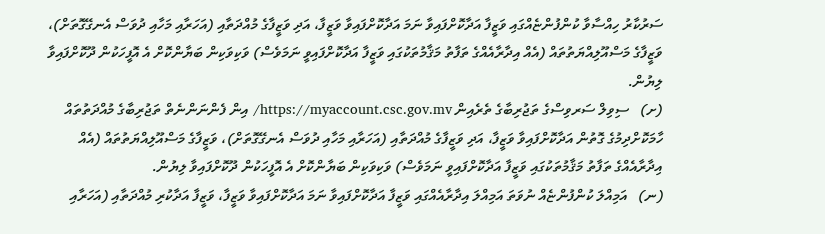ސަރުކާރު ހިއްސާވާ ކުންފުންޏެއްގައި ވަޒީފާ އަދާކޮށްފައިވާ ނަމަ އަދާކޮށްފައިވާ ވަޒީފާ، އަދި ވަޒީފާގެ މުއްދަތާއި (އަހަރާއި މަހާއި ދުވަސް އެނގޭގޮތަށް)، ވަޒީފާގެ މަސްއޫލިއްޔަތުތައް (އެއް އިދާރާއެއްގެ ތަފާތު މަޤާމުތަކުގައި ވަޒީފާ އަދާކޮށްފައިވީ ނަމަވެސް) ވަކިވަކިން ބަޔާންކޮށް އެ އޮފީހަކުން ދޫކޮށްފައިވާ ލިޔުން.
(ށ)   ސިވިލް ސަރވިސްގެ ތަޖުރިބާގެ ތެރެއިން https://myaccount.csc.gov.mv/ އިން ފެންނަންނެތް ތަޖުރިބާގެ މުއްދަތުތައް ހާމަކޮށްދިމުގެ ގޮތުން އަދާކޮށްފައިވާ ވަޒީފާ، އަދި ވަޒީފާގެ މުއްދަތާއި (އަހަރާއި މަހާއި ދުވަސް އެނގޭގޮތަށް)، ވަޒީފާގެ މަސްއޫލިއްޔަތުތައް (އެއް އިދާރާއެއްގެ ތަފާތު މަޤާމުތަކުގައި ވަޒީފާ އަދާކޮށްފައިވީ ނަމަވެސް) ވަކިވަކިން ބަޔާންކޮށް އެ އޮފީހަކުން ދޫކޮށްފައިވާ ލިޔުން.
(ނ)   އަމިއްލަ ކުންފުންޏެއް ނުވަތަ އަމިއްލަ އިދާރާއެއްގައި ވަޒީފާ އަދާކޮށްފައިވާ ނަމަ އަދާކޮށްފައިވާ ވަޒީފާ، ވަޒީފާ އަދާކުރި މުއްދަތާއި (އަހަރާއި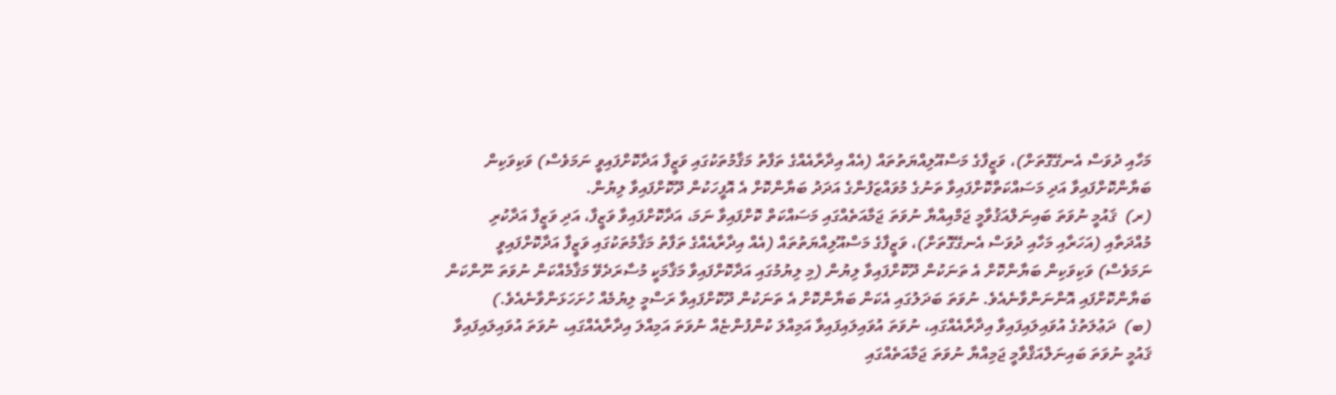މަހާއި ދުވަސް އެނގޭގޮތަށް)، ވަޒީފާގެ މަސްއޫލިއްޔަތުތައް (އެއް އިދާރާއެއްގެ ތަފާތު މަޤާމުތަކުގައި ވަޒީފާ އަދާކޮށްފައިވީ ނަމަވެސް) ވަކިވަކިން ބަޔާންކޮށްފައިވާ އަދި މަސައްކަތްކޮށްފައިވާ ތަނުގެ މުވައްޒަފުންގެ އަދަދު ބަޔާންކޮށް އެ އޮފީހަކުން ދޫކޮށްފައިވާ ލިޔުން.
(ރ)  ޤައުމީ ނުވަތަ ބައިނަލްއަޤުވާމީ ޖަމްއިއްޔާ ނުވަތަ ޖަމާއަތެއްގައި މަސައްކަތް ކޮށްފައިވާ ނަމަ، އަދާކޮށްފައިވާ ވަޒީފާ، އަދި ވަޒީފާ އަދާކުރި މުއްދަތާއި (އަހަރާއި މަހާއި ދުވަސް އެނގޭގޮތަށް)، ވަޒީފާގެ މަސްއޫލިއްޔަތުތައް (އެއް އިދާރާއެއްގެ ތަފާތު މަޤާމުތަކުގައި ވަޒީފާ އަދާކޮށްފައިވީ ނަމަވެސް) ވަކިވަކިން ބަޔާންކޮށް އެ ތަނަކުން ދޫކޮށްފައިވާ ލިޔުން (މި ލިޔުމުގައި އަދާކޮށްފައިވާ މަޤާމަކީ މުސާރަދެވޭ މަޤާމެއްކަން ނުވަތަ ނޫންކަން ބަޔާންކޮށްފައި އޮންނަންވާނެއެވެ. ނުވަތަ ބަދަލުގައި އެކަން ބަޔާންކޮށް އެ ތަނަކުން ދޫކޮށްފައިވާ ރަސްމީ ލިޔުމެއް ހުށަހަޅަންވާނެއެވެ.)
(ބ)  ދަޢުލަތުގެ އުވައިލައިފައިވާ އިދާރާއެއްގައި، ނުވަތަ އުވައިލައިފައިވާ އަމިއްލަ ކުންފުންޏެއް ނުވަތަ އަމިއްލަ އިދާރާއެއްގައި، ނުވަތަ އުވައިލައިފައިވާ ޤައުމީ ނުވަތަ ބައިނަލްއަޤްވާމީ ޖަމިއްޔާ ނުވަތަ ޖަމާއަތެއްގައި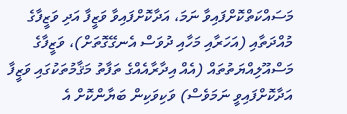މަސައްކަތްކޮށްފައިވާ ނަމަ، އަދާކޮށްފައިވާ ވަޒީފާ އަދި ވަޒީފާގެ މުއްދަތާއި (އަހަރާއި މަހާއި ދުވަސް އެނގޭގޮތަށް)، ވަޒީފާގެ މަސްއޫލިއްޔަތުތައް (އެއް އިދާރާއެއްގެ ތަފާތު މަޤާމުތަކުގައި ވަޒީފާ އަދާކޮށްފައިވީ ނަމަވެސް) ވަކިވަކިން ބަޔާންކޮށް އެ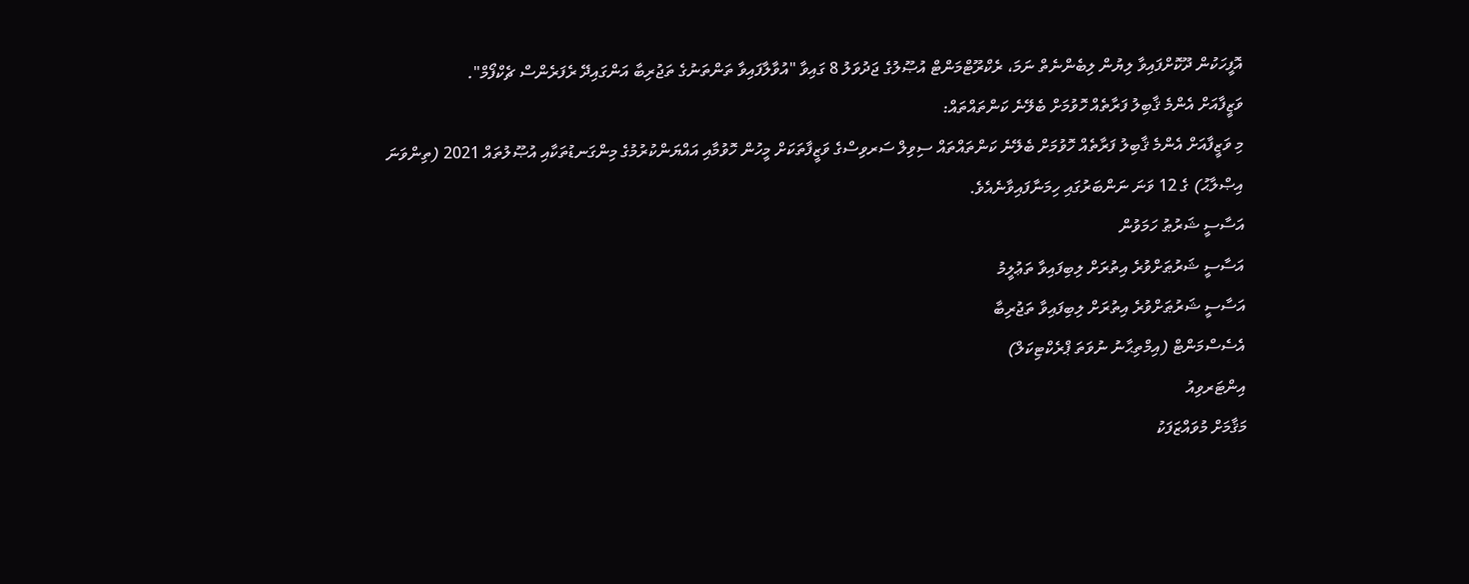އޮފީހަކުން ދޫކޮށްފައިވާ ލިޔުން ލިބެންނެތް ނަމަ، ރެކްރޫޓްމަންޓް އުޞޫލުގެ ޖަދުވަލު 8 ގައިވާ "އުވާލާފައިވާ ތަންތަނުގެ ތަޖުރިބާ އަންގައިދޭ ރެފަރެންސް ޗެކްފޯމް".
ވަޒީފާއަށް އެންމެ ޤާބިލު ފަރާތެއް ހޮވުމަށް ބެލޭނެ ކަންތައްތައް:
މި ވަޒީފާއަށް އެންމެ ޤާބިލު ފަރާތެއް ހޮވުމަށް ބެލޭނެ ކަންތައްތައް ސިވިލް ސަރވިސްގެ ވަޒީފާތަކަށް މީހުން ހޮވުމާއި އައްޔަންކުރުމުގެ މިންގަނޑުތަކާއި އުޞޫލުތައް 2021 (ތިންވަނަ އިޞްލާޙު) ގެ 12 ވަނަ ނަންބަރުގައި ހިމަނާފައިވާނެއެވެ.
އަސާސީ ޝަރުޠު ހަމަވުން
އަސާސީ ޝަރުޠަށްވުރެ އިތުރަށް ލިބިފައިވާ ތަޢުލީމު
އަސާސީ ޝަރުޠަށްވުރެ އިތުރަށް ލިބިފައިވާ ތަޖުރިބާ
އެސެސްމަންޓް (އިމްތިޙާނު ނުވަތަ ޕްރެކްޓިކަލް)
އިންޓަރވިއު
މަޤާމަށް މުވައްޒަފަކު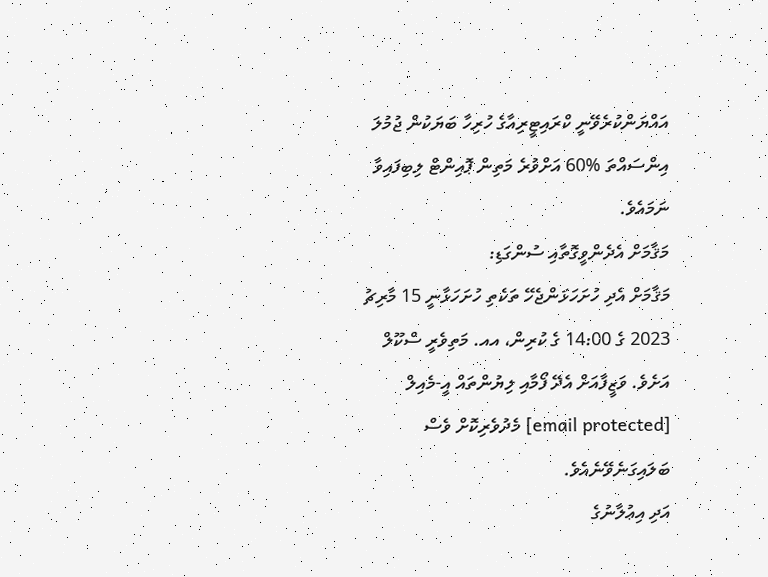އައްޔަންކުރެވޭނީ ކްރައިޓީރިއާގެ ހުރިހާ ބަޔަކުން ޖުމުލަ އިންސައްތަ %60 އަށްވުރެ މަތިން ޕޮއިންޓް ލިބިފައިވާ ނަމައެވެ.
މަޤާމަށް އެދެންވީގޮތާއި ސުންގަޑި:
މަޤާމަށް އެދި ހުށަހަޅަންޖެހޭ ތަކެތި ހުށަހަޅާނީ 15 މާރިޗު 2023 ގެ 14:00 ގެ ކުރިން، އއ. މަތިވެރީ ސްކޫލް އަށެވެ. ވަޒީފާއަށް އެދޭ ފޯމާއި ލިޔުންތައް އީ-މެއިލް [email protected] މެދުވެރިކޮށް ވެސް ބަލައިގަނެވޭނެއެވެ.
އަދި އިޢުލާނުގެ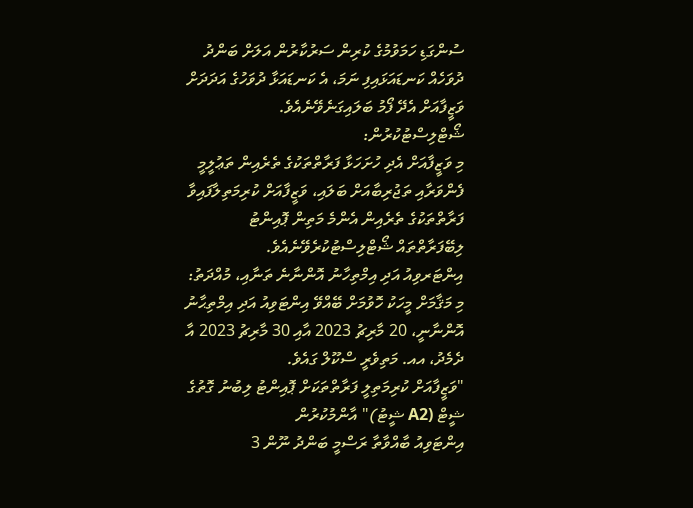ސުންގަޑި ހަމަވުމުގެ ކުރިން ސަރުކާރުން އަލަށް ބަންދު ދުވަހެއް ކަނޑައަޅައިފި ނަމަ، އެ ކަނޑައަޅާ ދުވަހުގެ އަދަދަށް ވަޒީފާއަށް އެދޭ ފޯމު ބަލައިގަނެވޭނެއެވެ.
ޝޯޓްލިސްޓުކުރުން:
މި ވަޒީފާއަށް އެދި ހުށަހަޅާ ފަރާތްތަކުގެ ތެރެއިން ތަޢުލީމީ ފެންވަރާއި ތަޖުރިބާއަށް ބަލައި، ވަޒީފާއަށް ކުރިމަތިލާފައިވާ ފަރާތްތަކުގެ ތެރެއިން އެންމެ މަތިން ޕޮއިންޓު ލިބޭފަރާތްތައް ޝޯޓްލިސްޓުކުރެވޭނެއެވެ.
އިންޓަރވިއު އަދި އިމްތިހާނު އޮންނާނެ ތަނާއި، މުއްދަތު:
މި މަޤާމަށް މީހަކު ހޮވުމަށް ބޭއްވޭ އިންޓަވިއު އަދި އިމްތިޙާނު އޮންނާނީ، 20 މާރިޗު 2023 އާއި 30 މާރިޗު 2023 އާ ދެމެދު، އއ. މަތިވެރީ ސްކޫލް ގައެވެ.
"ވަޒީފާއަށް ކުރިމަތިލީ ފަރާތްތަކަށް ޕޮއިންޓު ލިބުނު ގޮތުގެ ޝީޓް (A2 ޝީޓު)" އާންމުކުރުން
އިންޓަވިއު ބާއްވާތާ ރަސްމީ ބަންދު ނޫން 3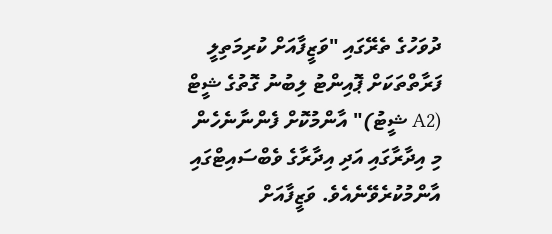ދުވަހުގެ ތެރޭގައި "ވަޒީފާއަށް ކުރިމަތިލީ ފަރާތްތަކަށް ޕޮއިންޓު ލިބުނު ގޮތުގެ ޝީޓް (A2 ޝީޓު)" އާންމުކޮށް ފެންނާނެހެން މި އިދާރާގައި އަދި އިދާރާގެ ވެބްސައިޓްގައި އާންމުކުރެވޭނެއެވެ. ވަޒީފާއަށް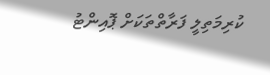ކުރިމަތިލީ ފަރާތްތަކަށް ޕޮއިންޓު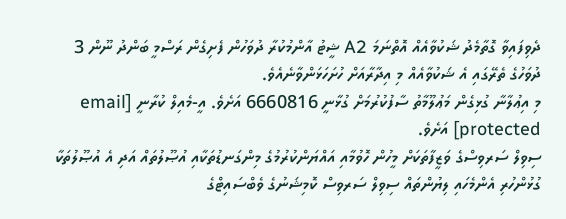ދެވިފައިވާ ގޮތާމެދު ޝަކުވާއެއް އޮތްނަމަ A2 ޝީޓު އާންމުކުރާ ދުވަހުން ފެށިގެން ރަސްމީ ބަންދު ނޫން 3 ދުވަހުގެ ތެރޭގައި އެ ޝަކުވާއެއް މި އިދާރާއަށް ހުށަހަޅަންވާނެއެވެ.
މި އިޢުލާނާ ގުޅިގެން މަޢުލޫމާތު ސާފުކުރުމަށް ގުޅާނީ 6660816 އަށެވެ. އީ-މެއިލް ކުރާނީ [email protected] އަށެވެ.
ސިވިލް ސަރވިސްގެ ވަޒީފާތަކަށް މީހުން ހޮވުމާއި އައްޔަންކުރުމުގެ މިންގަނޑުތަކާއި އުޞޫލުތައް އަދި އެ އުޞޫލުތަކާ ގުޅުންހުރި އެންމެހައި ލިޔުންތައް ސިވިލް ސަރވިސް ކޮމިޝަނުގެ ވެބްސައިޓްގެ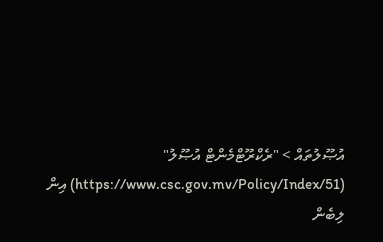އުޞޫލުތައް > "ރެކްރޫޓްމެންޓް އުޞޫލު" (https://www.csc.gov.mv/Policy/Index/51) އިން ލިބެން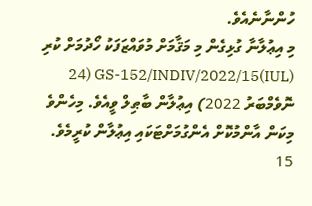ހުންނާނެއެވެ.
މި އިޢުލާނާ ގުޅިގެން މި މަޤާމަށް މުވައްޒަފަކު ހޯދުމަށް ކުރި (IUL)GS-152/INDIV/2022/15 (24 ނޮވެމްބަރު 2022) އިޢުލާން ބާޠިލް ވީއެވެ. މިހެންވެ މިކަން އާންމުކޮށް އެންގުމަށްޓަކައި އިޢުލާން ކުރީމެވެ.
15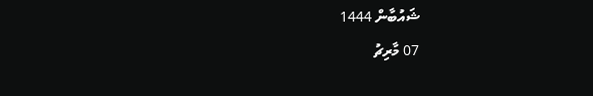ޝައުބާން 1444
07 މާރިޗު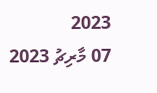2023
07 މާރިޗު 2023